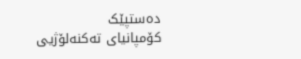دەستپێک
کۆمپانیای تەکنەلۆژیی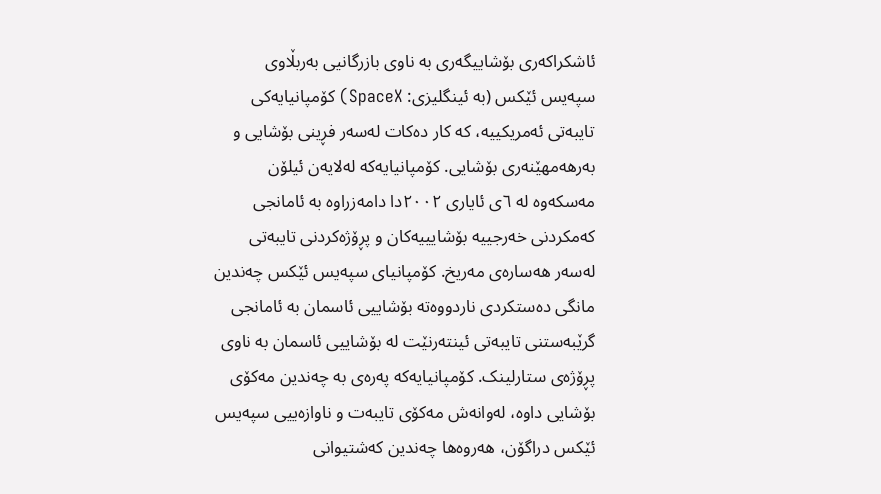ئاشکراکەری بۆشاییگەری بە ناوی بازرگانیی بەربڵاوی سپەیس ئێکس (بە ئینگلیزی: SpaceX) کۆمپانیایەکی تایبەتی ئەمریکییە، کە کار دەکات لەسەر فڕینی بۆشایی و بەرھەمھێنەری بۆشایی. کۆمپانیایەکە لەلایەن ئیلۆن مەسکەوە لە ٦ی ئایاری ٢٠٠٢دا دامەزراوە بە ئامانجی کەمکردنی خەرجییە بۆشایییەکان و پڕۆژەکردنی تایبەتی لەسەر ھەسارەی مەریخ. کۆمپانیای سپەیس ئێکس چەندین مانگی دەستکردی ناردووەتە بۆشاییی ئاسمان بە ئامانجی گرێبەستنی تایبەتی ئینتەرنێت لە بۆشاییی ئاسمان بە ناوی پڕۆژەی ستارلینک. کۆمپانیایەکە پەرەی بە چەندین مەکۆی بۆشایی داوە، لەوانەش مەکۆی تایبەت و ناوازەییی سپەیس ئێکس دراگۆن، ھەروەھا چەندین کەشتیوانی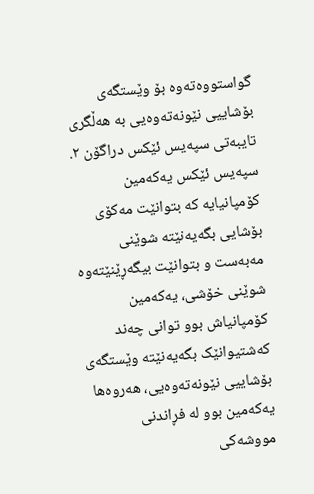گواستووەتەوە بۆ وێستگەی بۆشاییی نێونەتەوەیی بە ھەڵگری تایبەتی سپەیس ئێکس دراگۆن ٢. سپەیس ئێکس یەکەمین کۆمپانیایە کە بتوانێت مەکۆی بۆشایی بگەیەنێتە شوێنی مەبەست و بتوانێت بیگەڕێنێتەوە شوێنی خۆشی، یەکەمین کۆمپانیاش بوو توانی چەند کەشتیوانێک بگەیەنێتە وێستگەی بۆشاییی نێونەتەوەیی، ھەروەھا یەکەمین بوو لە فڕاندنی مووشەکی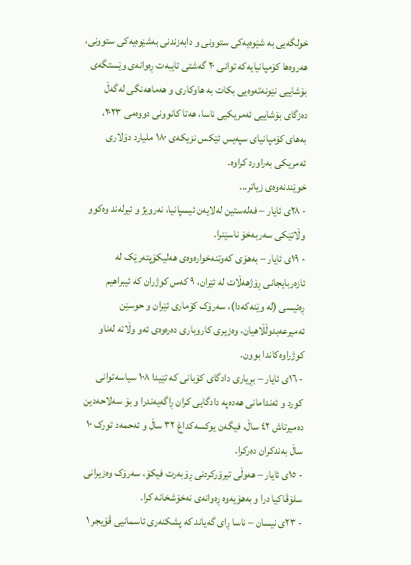خولگەیی بە شێوەیەکی ستوونی و دابەزندنی بەشێوەیەکی ستوونی، ھەروەھا کۆمپانیایەکە توانی ٢٠ گەشتی تایبەت ڕەوانەی وێستگەی بۆشاییی نێونەتەوەیی بکات بە ھاوکاری و ھەماھەنگی لەگەڵ دەزگای بۆشاییی ئەمریکیی ناسا، ھەتا کانوونی دووەمی ٢٠٢٣، بەھای کۆمپانیای سپەیس ئێکس نزیکەی ١٨٠ ملیارد دۆلاری ئەمریکی بەراورد کراوە.
خوێندنەوەی زیاتر...
- ٢٨ی ئایار – فەلەستین لەلایەن ئیسپانیا، نەرویژ و ئیرلەند وەکوو وڵاتێکی سەربەخۆ ناسێنرا.
- ١٩ی ئایار – بەھۆی کەوتنەخوارەوەی ھەلیکۆپتەرێک لە ئازەربایجانی ڕۆژھەڵات لە ئێران، ٩ کەس کوژران کە ئیبراھیم ڕەئیسی (لە وێنەکەدا)، سەرۆک کۆماری ئێران و حوسێن ئەمیرعەبدوڵڵاھیان، وەزیری کاروباری دەرەوەی ئەو وڵاتە لەناو کوژراوەکاندا بوون.
- ١٦ی ئایار – بڕیاری دادگای کۆبانی کە تێیدا ١٠٨ سیاسەتوانی کورد و ئەندامانی ھەدەپە دادگایی کران ڕاگەیەندرا و بۆ سەلاحەدین دەمیرتاش ٤٢ ساڵ، فیگەن یوکسەکداغ ٣٢ ساڵ و ئەحمەد تورک ١٠ ساڵ بەندکران دەرکرا.
- ١٥ی ئایار – ھەوڵی تیرۆرکردنی ڕۆبەرت فیکۆ، سەرۆک وەزیرانی سلۆڤاکیا درا و بەھۆیەوە ڕەوانەی نەخۆشخانە کرا.
- ٢٣ی نیسان – ناسا ڕای گەیاند کە پشکنەری ئاسمانیی ڤۆیجر ١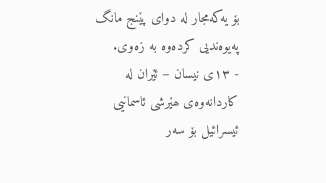بۆ یەکەمجار لە دوای پێنج مانگ پەیوەندیی کردەوە بە زەوی.
- ١٣ی نیسان – ئێران لە کاردانەوەی ھێرشی ئاسمانیی ئیسرائیل بۆ سەر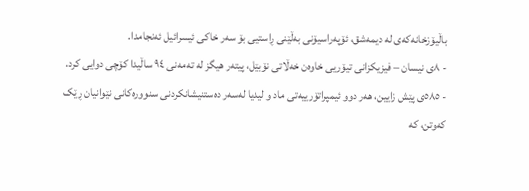باڵیۆزخانەکەی لە دیمەشق، ئۆپەراسیۆنی بەڵێنی ڕاستیی بۆ سەر خاکی ئیسرائیل ئەنجامدا.
- ٨ی نیسان – فیزیکزانی تیۆریی خاوەن خەڵاتی نۆبێل، پیتەر ھیگز لە تەمەنی ٩٤ ساڵیدا کۆچی دوایی کرد.
- ٥٨٥ی پێش زایین، ھەر دوو ئیمپراتۆرییەتی ماد و لیدیا لەسەر دەستنیشانکردنی سنوورەکانی نێوانیان ڕێک کەوتن، کە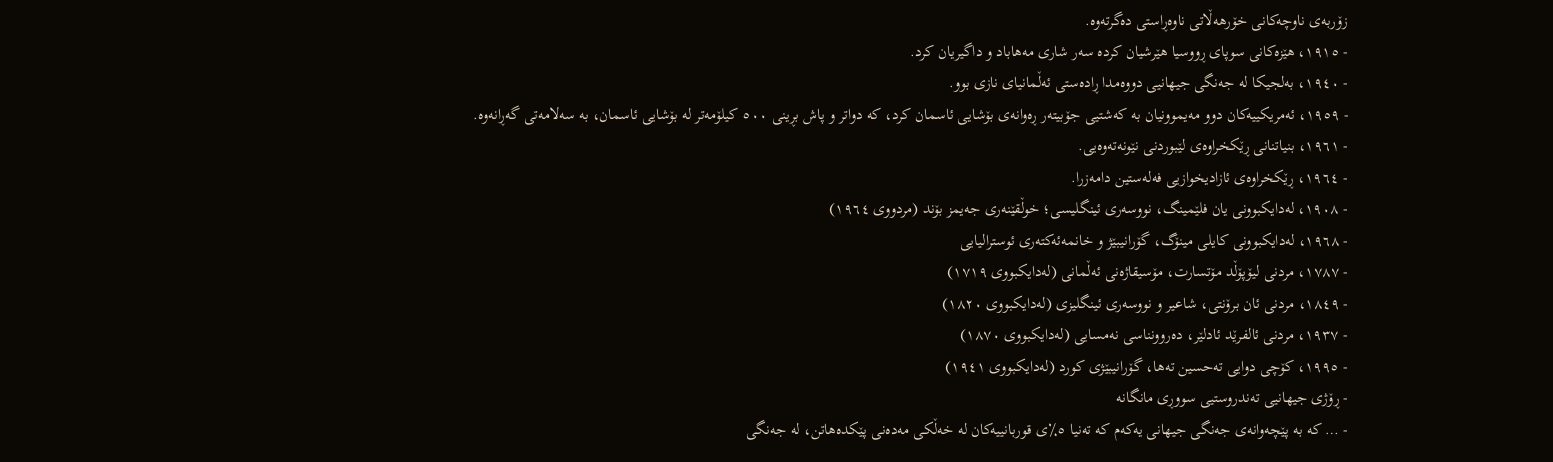زۆربەی ناوچەکانی خۆرھەڵاتی ناوەڕاستی دەگرتەوە.
- ١٩١٥، ھێزەکانی سوپای ڕووسیا ھێرشیان کردە سەر شاری مەھاباد و داگیریان کرد.
- ١٩٤٠، بەلجیکا لە جەنگی جیھانیی دووەمدا ڕادەستی ئەڵمانیای نازی بوو.
- ١٩٥٩، ئەمریکییەکان دوو مەیموونیان بە کەشتیی جۆبیتەر ڕەوانەی بۆشایی ئاسمان کرد، کە دواتر و پاش بڕینی ٥٠٠ کیلۆمەتر لە بۆشایی ئاسمان، بە سەلامەتی گەڕانەوە.
- ١٩٦١، بنیاتنانی ڕێکخراوەی لێبوردنی نێونەتەوەیی.
- ١٩٦٤، ڕێکخراوەی ئازادیخوازیی فەلەستین دامەزرا.
- ١٩٠٨، لەدایکبوونی یان فلێمینگ، نووسەری ئینگلیسی؛ خوڵقێنەری جەیمز بۆند (مردووی ١٩٦٤)
- ١٩٦٨، لەدایکبوونی کایلی مینۆگ، گۆرانیبێژ و خانمەئەکتەری ئوسترالیایی
- ١٧٨٧، مردنی لیۆپۆڵد مۆتسارت، مۆسیقاژەنی ئەڵمانی (لەدایکبووی ١٧١٩)
- ١٨٤٩، مردنی ئان برۆنتی، شاعیر و نووسەری ئینگلیزی (لەدایکبووی ١٨٢٠)
- ١٩٣٧، مردنی ئالفرێد ئادلێر، دەروونناسی نەمسایی (لەدایکبووی ١٨٧٠)
- ١٩٩٥، کۆچی دوایی تەحسین تەھا، گۆرانیبێژی کورد (لەدایکبووی ١٩٤١)
- ڕۆژی جیھانیی تەندروستیی سووڕی مانگانە
- … کە بە پێچەوانەی جەنگی جیھانی یەکەم کە تەنیا ٥٪ی قوربانییەکان لە خەڵکی مەدەنی پێکدەھاتن، لە جەنگی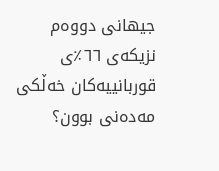جیھانی دووەم نزیکەی ٦٦٪ی قوربانییەکان خەڵکی مەدەنی بوون؟